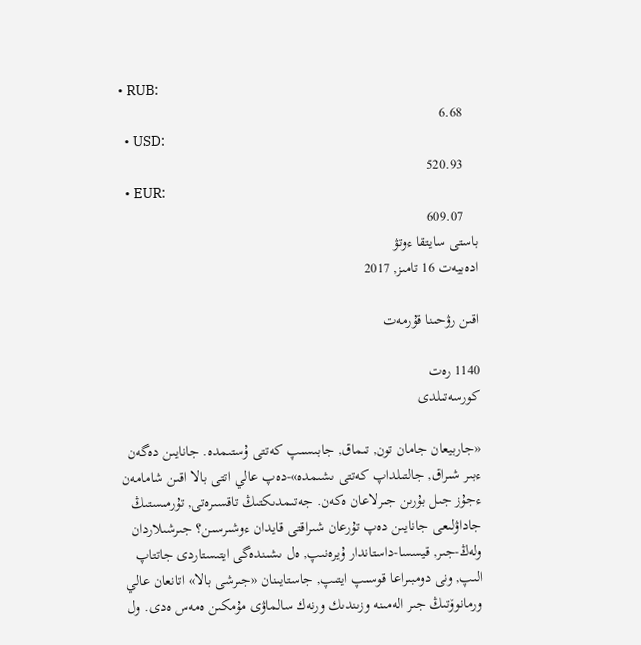• RUB:
    6.68
  • USD:
    520.93
  • EUR:
    609.07
باستى سايتقا ءوتۋ
ادەبيەت 16 تامىز, 2017

اقىن رۋحىنا قۇرمەت

1140 رەت
كورسەتىلدى

«جاربيعان جامان تون, تىماق, جابىسىپ كەتتى ۇستىمدە. جانايىن دەگەن ءبىر شىراق, جالتىلداپ كەتتى ىشىمدە»-دەپ عالي اتتى بالا اقىن شامامەن ءجۇز جىل بۇرىن جىرلاعان ەكەن. جەتىمدىكتىڭ تاقسىرەتى, تۇرمىستىڭ جاداۋلىعى جانايىن دەپ تۇرعان شىراقتى قايدان ءوشىرسىن؟ جىرشىلاردان ولەڭ-جىر, قيسسا-داستاندار ۇيرەنىپ, ەل ىشىندەگى ايتىستاردى جاتتاپ الىپ, ونى دومبىراعا قوسىپ ايتىپ, جاستايىنان «جىرشى بالا» اتانعان عالي ورمانوۆتىڭ جىر الەمىنە وزىندىك ورنەك سالماۋى مۇمكىن ەمەس ەدى. ول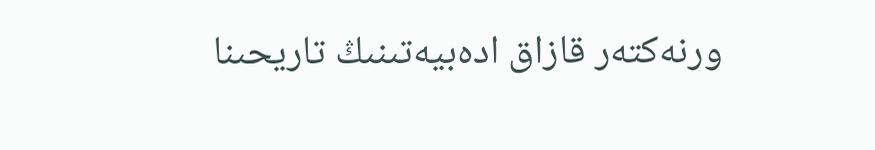ورنەكتەر قازاق ادەبيەتىنىڭ تاريحىنا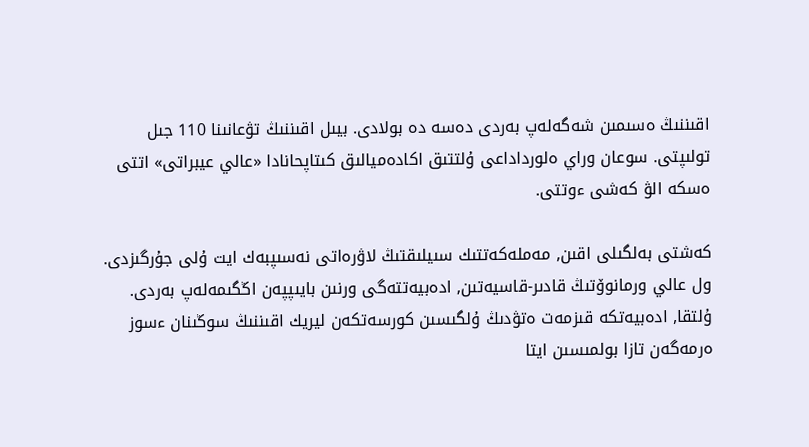اقىننىڭ ەسىمىن شەگەلەپ بەردى دەسە دە بولادى. بيىل اقىننىڭ تۋعانىنا 110 جىل تولىپتى. سوعان وراي ەلورداداعى ۇلتتىق اكادەميالىق كىتاپحانادا «عالي عيبراتى» اتتى ەسكە الۋ كەشى ءوتتى.

كەشتى بەلگىلى اقىن, مەملەكەتتىك سىيلىقتىڭ لاۋرەاتى نەسىپبەك ايت ۇلى جۇرگىزدى. ول عالي ورمانوۆتىڭ قادىر-قاسيەتىن, ادەبيەتتەگى ورنىن بايىپپەن اڭگىمەلەپ بەردى. ۇلتقا, ادەبيەتكە قىزمەت ەتۋدىڭ ۇلگىسىن كورسەتكەن ليريك اقىننىڭ سوڭىنان ءسوز ەرمەگەن تازا بولمىسىن ايتا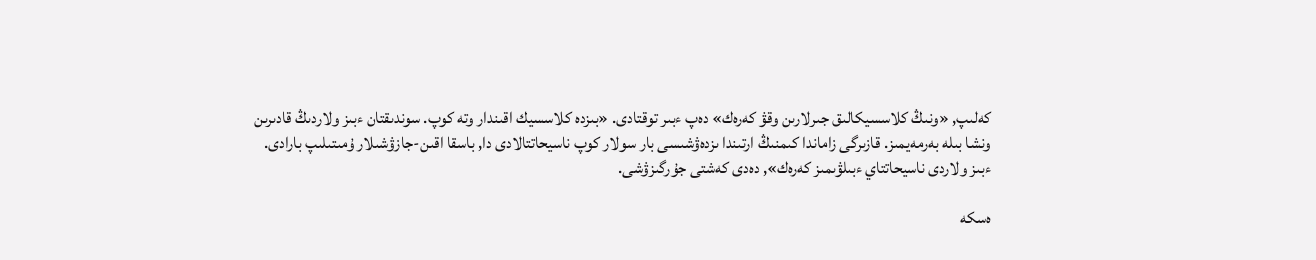كەلىپ, «ونىڭ كلاسسيكالىق جىرلارىن وقۋ كەرەك» دەپ ءبىر توقتادى. «بىزدە كلاسسيك اقىندار وتە كوپ. سوندىقتان ءبىز ولاردىڭ قادىرىن ونشا بىلە بەرمەيمىز. قازىرگى زاماندا كىمنىڭ ارتىندا ىزدەۋشىسى بار سولار كوپ ناسيحاتتالادى دا, باسقا اقىن-جازۋشىلار ۇمىتىلىپ بارادى. ءبىز ولاردى ناسيحاتتاي ءبىلۋىمىز كەرەك», دەدى كەشتى جۇرگىزۋشى.

ەسكە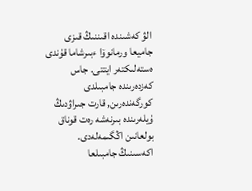الۋ كەشىندە اقىننىڭ قىزى جاميعا ورمانوۆا ءبىرشاما قۇندى ەستەلىكتەر ايتتى. جاس كەزدەرىندە جامبىلدى كورگەندەرىن, قارت جىراۋدىڭ ۇيلەرىندە بىرنەشە رەت قوناق بولعانىن اڭگىمەلەدى. اكەسىنىڭ جامبىلعا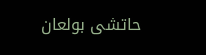حاتشى بولعان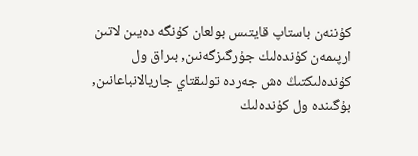كۇننەن باستاپ قايتىس بولعان كۇنگە دەيىن لاتىن ارپىمەن كۇندەلىك جۇرگىزگەنىن, بىراق ول كۇندەلىكتىڭ ەش جەردە تولىقتاي جاريالانباعانىن, بۇگىندە ول كۇندەلىك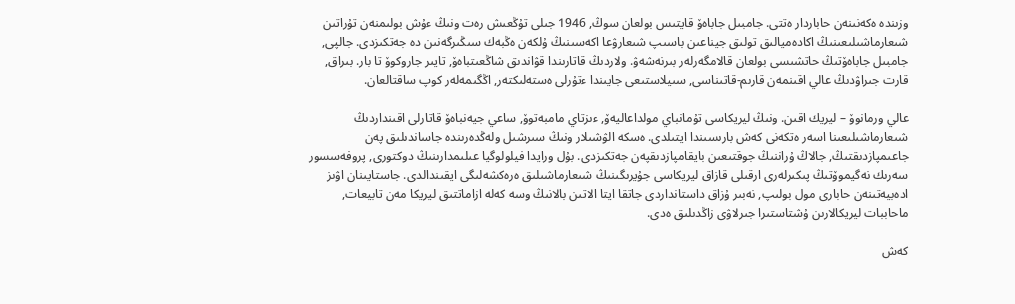وزىندە ەكەنىنەن حاباردار ەتتى. جامبىل جاباەۆ قايتىس بولعان سوڭ, 1946 جىلى تۇڭعىش رەت ونىڭ ءۇش بولىمنەن تۇراتىن شىعارماشىلىعىنىڭ اكادەميالىق تولىق جيناعىن باسىپ شىعارۋعا اكەسىنىڭ ۇلكەن ەڭبەك سىڭىرگەنىن دە جەتكىزدى. جالپى, جامبىل جاباەۆتىڭ حاتشىسى بولعان قالامگەرلەر بىرنەشەۋ. ولاردىڭ قاتارىندا قۋاندىق شاڭعىتباەۆ, تايىر جاروكوۆ تا بار. بىراق, قارت جىراۋدىڭ عالي اقىنمەن قارىم-قاتىناسى, سىيلاستىعى جايىندا ءتۇرلى ەستەلىكتەر, اڭگىمەلەر كوپ ساقتالعان.

عالي ورمانوۆ – ليريك اقىن. ونىڭ ليريكاسى تۇمانباي مولداعاليەۆ, ءىزتاي مامبەتوۆ, ساعي جيەنباەۆ قاتارلى اقىنداردىڭ شىعارماشىلىعىنا اسەر ەتكەنى كەش بارىسىندا ايتىلدى. ەسكە الۋشىلار ونىڭ سىرشىل ولەڭدەرىندە جاساندىلىق پەن جاعىمپازدىقتىڭ, جالاڭ ۇراننىڭ جوقتىعىن بايقامپازدىقپەن جەتكىزدى. بۇل ورايدا فيلولوگيا عىلىمدارىنىڭ دوكتورى, پروفەسسور سەرىك نەگيموۆتىڭ پىكىرلەرى ارقىلى قازاق ليريكاسى جۇيرىگىنىڭ شىعارماشىلىق ەرەكشەلىگى ايقىندالدى. جاستايىنان اۋىز ادەبيەتىنەن حابارى مول بولىپ, نەبىر ۇزاق داستانداردى جاتقا ايتا الاتىن بالانىڭ وسە كەلە ازاماتتىق ليريكا مەن تابيعات, ماحاببات ليريكالارىن ۇشتاستىرا جىرلاۋى زاڭدىلىق ەدى.

كەش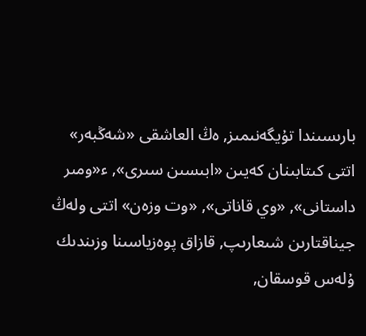بارىسىندا تۇيگەنىمىز, ەڭ العاشقى «شەڭبەر» اتتى كىتابىنان كەيىن «ابىسىن سىرى», ء«ومىر داستانى», «وي قاناتى», «وت وزەن» اتتى ولەڭ جيناقتارىن شىعارىپ, قازاق پوەزياسىنا وزىندىك ۇلەس قوسقان,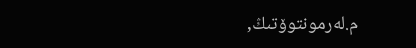م.لەرمونتوۆتىڭ,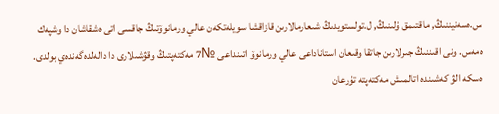س.ەسەنيننىڭ, ماقتىمق ۇلىنىڭ, ل.تولستويدىڭ شىعارمالارىن قازاقشا سويلەتكەن عالي ورمانوۆتىڭ جاقسى اتى ەشقاشان دا وشپەك ەمەس. ونى اقىننىڭ جىرلارىن جاتقا وقىعان استاناداعى عالي ورمانوۆ اتىنداعى №7 مەكتەپتىڭ وقۋشىلارى دا دالەلدەگەندەي بولدى. ەسكە الۋ كەشىندە اتالمىش مەكتەپتە تۇرعان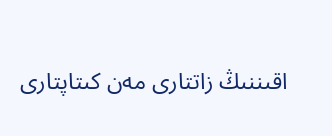اقىننىڭ زاتتارى مەن كىتاپتارى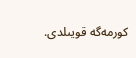كورمەگە قويىلدى.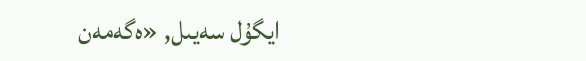ايگۇل سەيىل, «ەگەمەن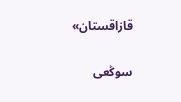قازاقستان»

سوڭعى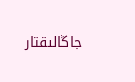جاڭالىقتار